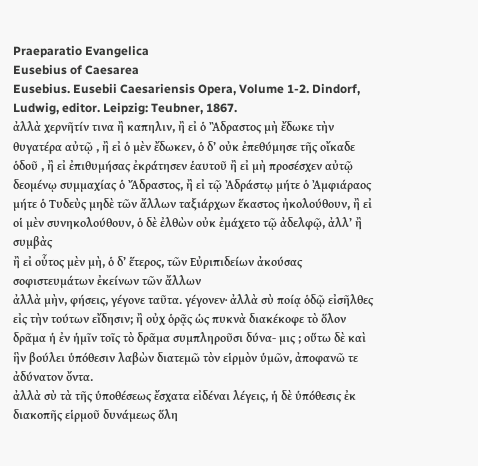Praeparatio Evangelica
Eusebius of Caesarea
Eusebius. Eusebii Caesariensis Opera, Volume 1-2. Dindorf, Ludwig, editor. Leipzig: Teubner, 1867.
ἀλλὰ χερνῆτίν τινα ἢ καπηλιν, ἢ εἰ ὁ Ἂδραστος μὴ ἔδωκε τὴν θυγατέρα αὐτῷ , ἢ εἰ ὁ μὲν ἔδωκεν, ὁ δ’ οὐκ ἐπεθύμησε τῆς οἴκαδε ὁδοῦ , ἢ εἰ ἐπιθυμήσας ἐκράτησεν ἑαυτοῦ ἢ εἰ μὴ προσέσχεν αὐτῷ δεομένῳ συμμαχίας ὁ Ἄδραστος, ἢ εἰ τῷ Ἀδράστῳ μήτε ὁ Ἀμφιάραος μήτε ὁ Τυδεὺς μηδὲ τῶν ἄλλων ταξιάρχων ἕκαστος ἠκολούθουν, ἢ εἰ οἱ μὲν συνηκολούθουν, ὁ δὲ ἐλθὼν οὐκ ἐμάχετο τῷ ἀδελφῷ, ἀλλ’ ἢ συμβὰς
ἢ εἰ οὗτος μὲν μὴ, ὁ δ’ ἕτερος, τῶν Εὐριπιδείων ἀκούσας σοφιστευμάτων ἐκείνων τῶν ἄλλων
ἀλλὰ μὴν, φήσεις, γέγονε ταῦτα. γέγονεν· ἀλλὰ σὺ ποίᾳ ὁδῷ εἰσῆλθες εἰς τὴν τούτων εἴδησιν; ἢ οὐχ ὁρᾷς ὡς πυκνὰ διακέκοφε τὸ ὅλον δρᾶμα ἡ ἐν ἡμῖν τοῖς τὸ δρᾶμα συμπληροῦσι δύνα- μις ; οὕτω δὲ καὶ ἣν βούλει ὑπόθεσιν λαβὼν διατεμῶ τὸν εἱρμὸν ὑμῶν, ἀποφανῶ τε ἀδύνατον ὄντα.
ἀλλὰ σὺ τὰ τῆς ὑποθέσεως ἔσχατα εἰδέναι λέγεις, ἡ δὲ ὑπόθεσις ἐκ διακοπῆς εἱρμοῦ δυνάμεως ὅλη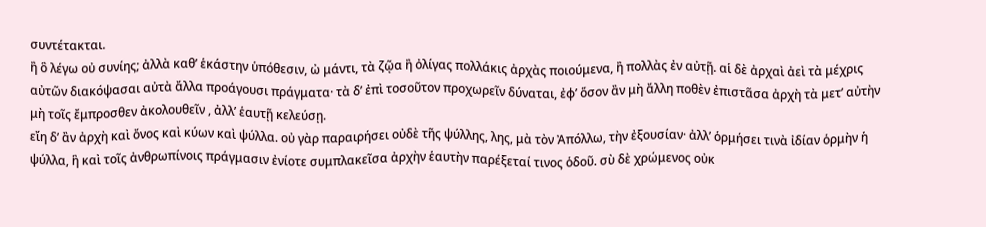συντέτακται.
ἢ ὃ λέγω οὐ συνίης; ἀλλὰ καθ’ ἑκάστην ὑπόθεσιν, ὠ μάντι, τὰ ζῷα ἢ ὀλίγας πολλάκις ἀρχὰς ποιούμενα, ἢ πολλὰς ἐν αὐτῇ. αἱ δὲ ἀρχαὶ ἀεὶ τὰ μέχρις αὐτῶν διακόψασαι αὐτὰ ἄλλα προάγουσι πράγματα· τὰ δ’ ἐπὶ τοσοῦτον προχωρεῖν δύναται, ἐφ’ ὅσον ἂν μὴ ἄλλη ποθὲν ἐπιστᾶσα ἀρχὴ τὰ μετ’ αὐτὴν μὴ τοῖς ἔμπροσθεν ἀκολουθεῖν , ἀλλ’ ἑαυτῇ κελεύσῃ.
εἴη δ’ ἂν ἀρχὴ καὶ ὄνος καὶ κύων καὶ ψύλλα. οὐ γὰρ παραιρήσει οὐδὲ τῆς ψύλλης, λης, μὰ τὸν Ἀπόλλω, τὴν ἐξουσίαν· ἀλλ’ ὁρμήσει τινὰ ἰδίαν ὁρμὴν ἡ ψύλλα, ἣ καὶ τοῖς ἀνθρωπίνοις πράγμασιν ἐνίοτε συμπλακεῖσα ἀρχὴν ἑαυτὴν παρέξεταί τινος ὁδοῦ. σὺ δὲ χρώμενος οὐκ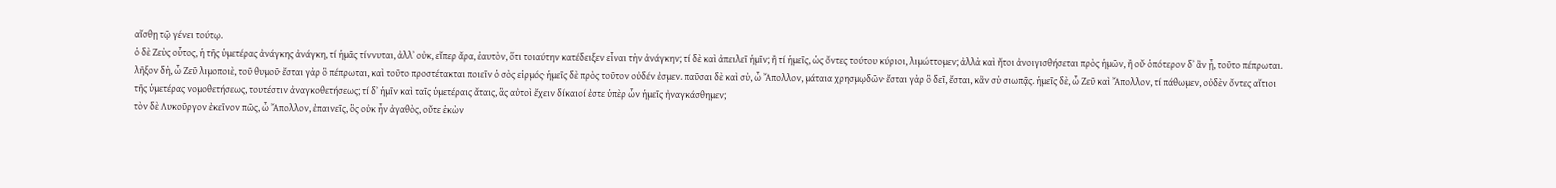αἴσθῃ τῷ γένει τούτῳ.
ὁ δὲ Ζεὺς οὗτος, ἡ τῆς ὑμετέρας ἀνάγκης ἀνάγκη, τί ἡμᾶς τίννυται, ἀλλ᾿ οὐκ, εἴπερ ἄρα, ἑαυτὸν, ὅτι τοιαύτην κατέδειξεν εἶναι τὴν ἀνάγκην; τί δὲ καὶ ἀπειλεῖ ἡμῖν; ἢ τί ἡμεῖς, ὡς ὄντες τούτου κύριοι, λιμώττομεν; ἀλλὰ καὶ ἤτοι ἀνοιγισθήσεται πρὸς ἡμῶν, ἢ οὔ· ὁπότερον δ᾿ ἂν ᾖ, τοῦτο πέπρωται.
λῆξον δὴ, ὦ Ζεῦ λιμοποιὲ, τοῦ θυμοῦ· ἔσται γὰρ ὃ πέπρωται, καὶ τοῦτο προστέτακται ποιεῖν ὁ σὸς εἱρμός· ἡμεῖς δὲ πρὸς τοῦτον οὐδέν ἐσμεν. παῦσαι δὲ καὶ σὺ, ὦ Ἄπολλον, μάταια χρησμῳδῶν· ἔσται γὰρ ὃ δεῖ, ἔσται, κἂν σὺ σιωπᾷς. ἡμεῖς δὲ, ὦ Ζεῦ καὶ Ἄπολλον, τί πάθωμεν, οὐδὲν ὄντες αἴτιοι τῆς ὑμετέρας νομοθετήσεως, τουτέστιν ἀναγκοθετήσεως; τί δ᾿ ἡμῖν καὶ ταῖς ὑμετέραις ἄταις, ἃς αὐτοὶ ἔχειν δίκαιοί ἐστε ὑπὲρ ὧν ἡμεῖς ἠναγκάσθημεν;
τὸν δὲ Λυκοῦργον ἐκεῖνον πῶς, ὦ Ἄπολλον, ἐπαινεῖς, ὃς οὐκ ἦν ἀγαθὸς, οὔτε ἑκὼν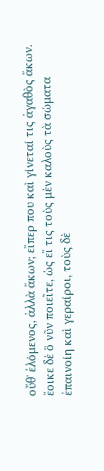οὔθ᾿ ἑλόμενος, ἀλλὰ ἄκων; εἴπερ που καὶ γίνεταί τις ἀγαθὸς ἄκων. ἔοικε δὲ ὃ νῦν ποιεῖτε, ὡς εἴ τις τοὺς μὲν καλοὺς τὰ σώματα ἐπαινοίη καὶ γεραίροι, τοὺς δὲ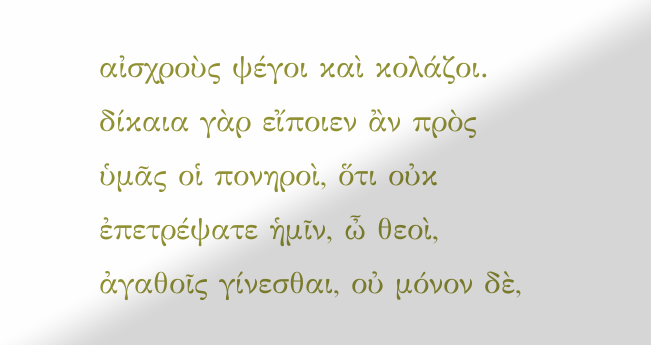αἰσχροὺς ψέγοι καὶ κολάζοι.
δίκαια γὰρ εἴποιεν ἂν πρὸς ὑμᾶς οἱ πονηροὶ, ὅτι οὐκ ἐπετρέψατε ἡμῖν, ὦ θεοὶ, ἀγαθοῖς γίνεσθαι, οὐ μόνον δὲ,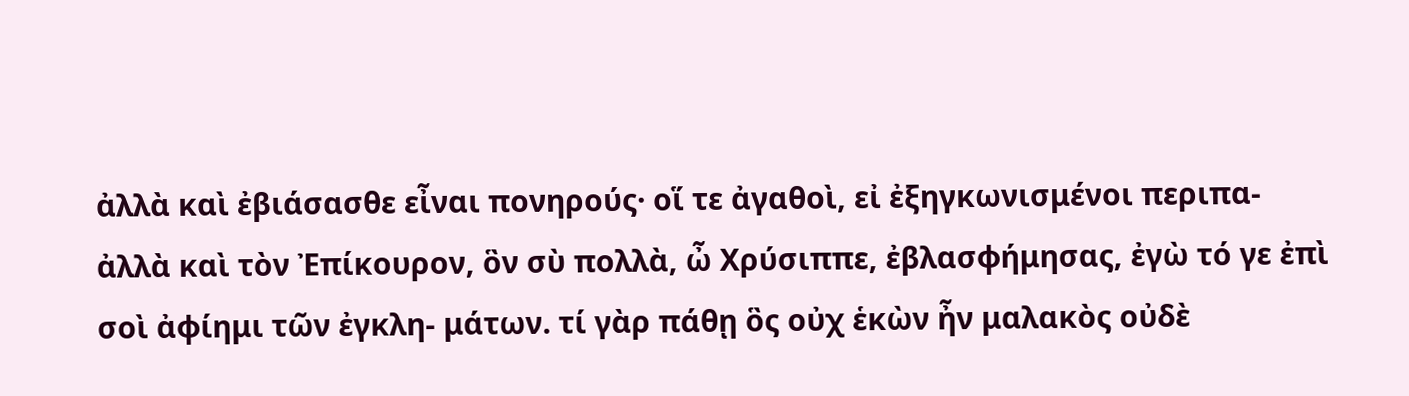ἀλλὰ καὶ ἐβιάσασθε εἶναι πονηρούς· οἵ τε ἀγαθοὶ, εἰ ἐξηγκωνισμένοι περιπα-
ἀλλὰ καὶ τὸν Ἐπίκουρον, ὃν σὺ πολλὰ, ὦ Χρύσιππε, ἐβλασφήμησας, ἐγὼ τό γε ἐπὶ σοὶ ἀφίημι τῶν ἐγκλη- μάτων. τί γὰρ πάθῃ ὃς οὐχ ἑκὼν ἦν μαλακὸς οὐδὲ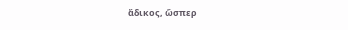ἄδικος, ὥσπερ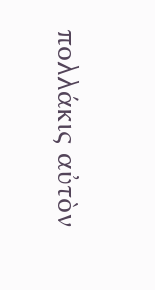πολλάκις αὐτὸν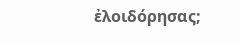ἐλοιδόρησας;